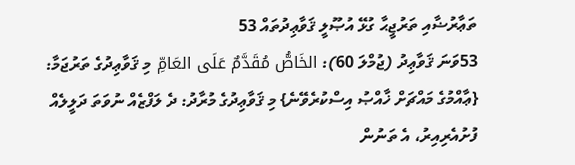ތަޢާރުޟާއި ތަރުޖީޙާ ގުޅޭ އުޞޫލީ ޤަވާޢިދުތައް 53
53ވަނަ ޤަވާޢިދު (ޖުމްލަ 60): الخَاصُّ مُقَدَّمٌ عَلَى العَامِّ މި ޤަވާޢިދުގެ ތަރުޖަމާ: {ޢާއްމުގެ މައްޗަށް ޚާއްޞު އިސްކުރެވޭނެ} މި ޤަވާޢިދުގެ މުރާދު: ދެ ލަފްޒެއް ނުވަތަ ދަލީލެއް ފުށުއެރިއިރު، އެ ތަނުން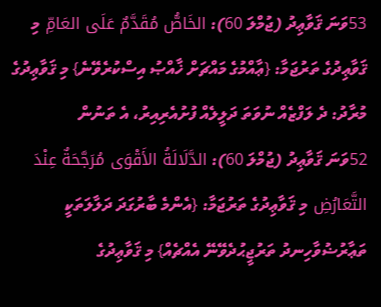53ވަނަ ޤަވާޢިދު (ޖުމްލަ 60): الخَاصُّ مُقَدَّمٌ عَلَى العَامِّ މި ޤަވާޢިދުގެ ތަރުޖަމާ: {ޢާއްމުގެ މައްޗަށް ޚާއްޞު އިސްކުރެވޭނެ} މި ޤަވާޢިދުގެ މުރާދު: ދެ ލަފްޒެއް ނުވަތަ ދަލީލެއް ފުށުއެރިއިރު، އެ ތަނުން
52ވަނަ ޤަވާޢިދު (ޖުމްލަ 60): الدَّلَالَةُ الأَقْوَى مُرَجَّحَةٌ عِنْدَ التَّعَارُضِ މި ޤަވާޢިދުގެ ތަރުޖަމާ: {އެންމެ ބާރުގަދަ ދަލާލަތަކީ ތަޢާރުޟުވާހިނދު ތަރުޖީޙުދެވޭނޭ އެއްޗެއް} މި ޤަވާޢިދުގެ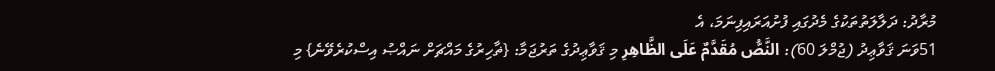މުރާދު: ދަލާލަތުތަކުގެ މެދުގައި ފުށުއަރައިފިނަމަ، އެ
51ވަނަ ޤަވާޢިދު (ޖުމްލަ 60): النَّصُّ مُقَدَّمٌ عَلَى الظَّاهِرِ މި ޤަވާޢިދުގެ ތަރުޖަމާ: {ޡާހިރުގެ މައްޗަށް ނައްޞު އިސްކުރެވޭނެ} މި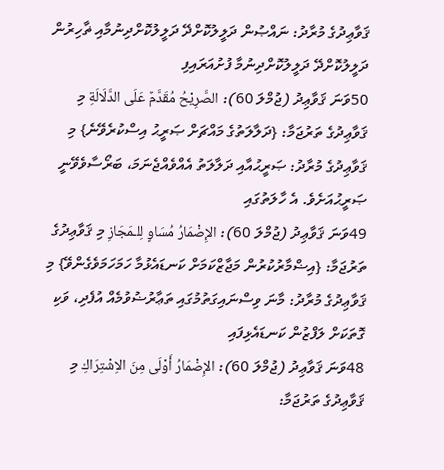ޤަވާޢިދުގެ މުރާދު: ނައްޞުން ދަލީލުކޮށްދޭ ދަލީލުކޮށްދިނުމާއި ޡާހިރުން ދަލީލުކޮށްދޭ ދަލީލުކޮށްދިނުމާ ފުށުއަރައިފި
50ވަނަ ޤަވާޢިދު (ޖުމްލަ 60): الصَّرِيْحُ مُقَدَّمٌ عَلَى الدَّلَالَةِ މި ޤަވާޢިދުގެ ތަރުޖަމާ: {ދަލާލަތުގެ މައްޗަށް ޞަރީޙު އިސްކުރެވޭނެ} މި ޤަވާޢިދުގެ މުރާދު: ޞަރީޙުއާއި ދަލާލަތު އެއްވެއްޖެނަމަ، ބަރޯސާވެވޭނީ ޞަރީޙުއަށެވެ. އެ ހާލަތުގައި
49ވަނަ ޤަވާޢިދު (ޖުމްލަ 60): الإِضْمَارُ مُسَاوٍ لِلـمَجَازِ މި ޤަވާޢިދުގެ ތަރުޖަމާ: {އިޟްމާރުކުރުން މަޖާޒްކަމަށް ކަނޑައެޅުމާ ހަމަހަމަވެގެންވޭ} މި ޤަވާޢިދުގެ މުރާދު: މާނަ ވިސްނައިގަތުމުގައި ތަޢާރުޟުވުމެއް އުފެދި، ވަކި ގޮތަކަށް ލަފްޒުން ކަނޑައެޅިފައި
48ވަނަ ޤަވާޢިދު (ޖުމްލަ 60): الإِضْمَارُ أَوْلَى مِنَ الاِشْتِرَاكِ މި ޤަވާޢިދުގެ ތަރުޖަމާ: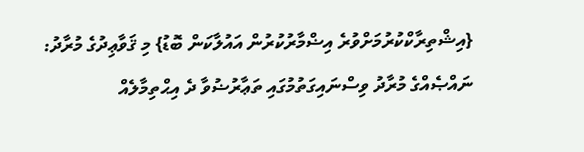{އިޝްތިރާކްކުރުމަށްވުރެ އިޟްމާރުކުރުން އައުލާކަން ބޮޑު} މި ޤަވާޢިދުގެ މުރާދު: ނައްޞެއްގެ މުރާދު ވިސްނައިގަތުމުގައި ތަޢާރުޟުވާ ދެ އިޙްތިމާލެއް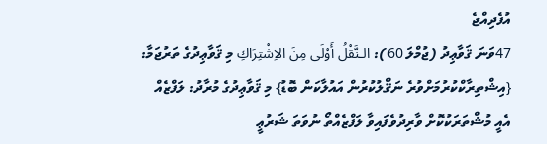އުފެދިއްޖެ
47ވަނަ ޤަވާޢިދު (ޖުމްލަ 60): الـنَّقْلُ أَوْلَى مِنَ الاِشْتِرَاكِ މި ޤަވާޢިދުގެ ތަރުޖަމާ: {އިޝްތިރާކްކުރުމަށްވުރެ ނަޤްލުކުރުން އައުލާކަން ބޮޑު} މި ޤަވާޢިދުގެ މުރާދު: ލަފްޒެއް އެއީ މުޝްތަރަކުކޮށް ވާރިދުވެފައިވާ ލަފްޒެއްތޯ ނުވަތަ ޝަރުޢީ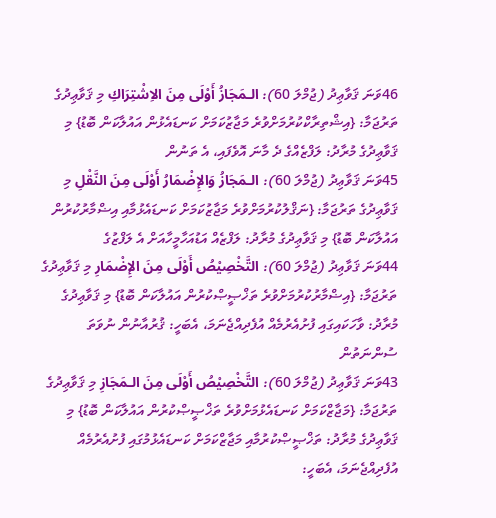46ވަނަ ޤަވާޢިދު (ޖުމްލަ 60): الـمَجَازُ أَوْلَى مِنَ الاِشْتِرَاكِ މި ޤަވާޢިދުގެ ތަރުޖަމާ: {އިޝްތިރާކްކުރުމަށްވުރެ މަޖާޒުކަމަށް ކަނޑައެޅުން އައުލާކަން ބޮޑު} މި ޤަވާޢިދުގެ މުރާދު: ލަފްޒެއްގެ ދެ މާނަ އޮވެފައި، އެ ތަނުން
45ވަނަ ޤަވާޢިދު (ޖުމްލަ 60): الـمَجَازُ وَالإِضْمَارُ أَوْلَى مِنَ النَّقْلِ މި ޤަވާޢިދުގެ ތަރުޖަމާ: {ނަޤްލުކުރުމަށްވުރެ މަޖާޒުކަމަށް ކަނޑައެޅުމާއި އިޟްމާރުކުރުން އައުލާކަން ބޮޑު} މި ޤަވާޢިދުގެ މުރާދު: ލަފްޒެއް އަޑުއަހާމީހާއަށް އެ ލަފްޒުގެ
44ވަނަ ޤަވާޢިދު (ޖުމްލަ 60): التَّخْصِيْصُ أَوْلَى مِنَ الإِضْمَارِ މި ޤަވާޢިދުގެ ތަރުޖަމާ: {އިޟްމާރުކުރުމަށްވުރެ ތަޚްޞީޞްކުރުން އައުލާކަން ބޮޑު} މި ޤަވާޢިދުގެ މުރާދު: ވާހަކައިގައި ފުށުއެރުމެއް އުފެދިއްޖެނަމަ، އެބަހީ: ޤުރުއާނުން ނުވަތަ ސުންނަތުން
43ވަނަ ޤަވާޢިދު (ޖުމްލަ 60): التَّخْصِيْصُ أَوْلَى مِنَ الـمَجَازِ މި ޤަވާޢިދުގެ ތަރުޖަމާ: {މަޖާޒްކަމަށް ކަނޑައެޅުމަށްވުރެ ތަޚްޞީޞްކުރުން އައުލާކަން ބޮޑު} މި ޤަވާޢިދުގެ މުރާދު: ތަޚްޞީޞްކުރުމާއި މަޖާޒްކަމަށް ކަނޑައެޅުމުގައި ފުށުއެރުމެއް އުފެދިއްޖެނަމަ، އެބަހީ: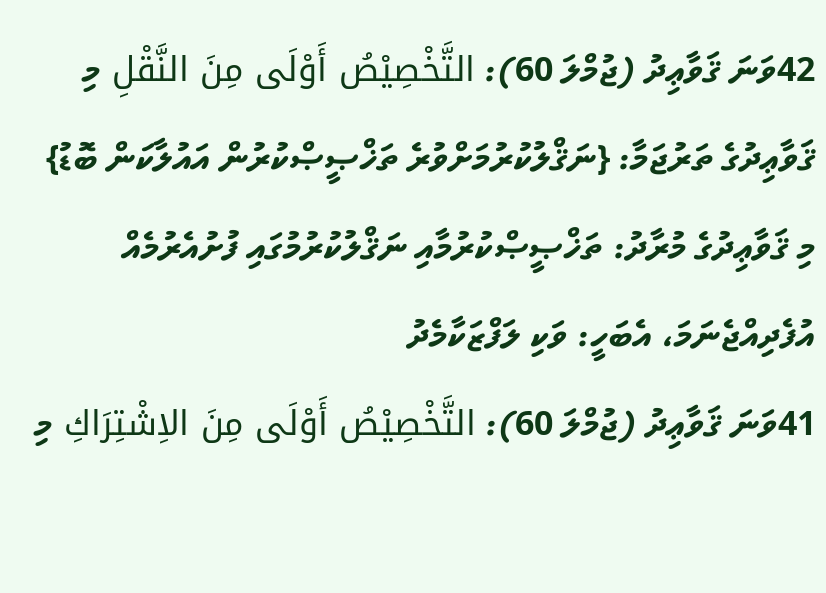42ވަނަ ޤަވާޢިދު (ޖުމްލަ 60): التَّخْصِيْصُ أَوْلَى مِنَ النَّقْلِ މި ޤަވާޢިދުގެ ތަރުޖަމާ: {ނަޤްލުކުރުމަށްވުރެ ތަޚްޞީޞްކުރުން އައުލާކަން ބޮޑު} މި ޤަވާޢިދުގެ މުރާދު: ތަޚްޞީޞްކުރުމާއި ނަޤްލުކުރުމުގައި ފުށުއެރުމެއް އުފެދިއްޖެނަމަ، އެބަހީ: ވަކި ލަފްޒަކާމެދު
41ވަނަ ޤަވާޢިދު (ޖުމްލަ 60): التَّخْصِيْصُ أَوْلَى مِنَ الاِشْتِرَاكِ މި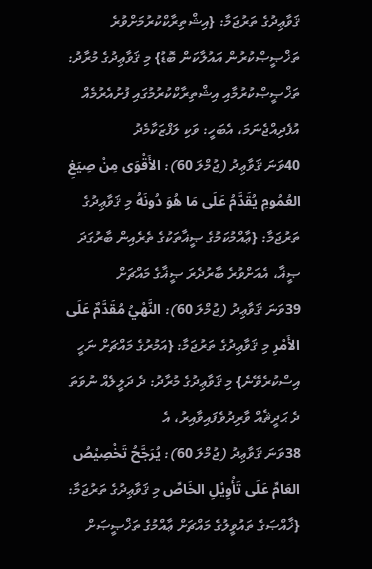ޤަވާޢިދުގެ ތަރުޖަމާ: {އިޝްތިރާކްކުރުމަށްވުރެ ތަޚްޞީޞްކުރުން އައުލާކަން ބޮޑު} މި ޤަވާޢިދުގެ މުރާދު: ތަޚްޞީޞްކުރުމާއި އިޝްތިރާކްކުރުމުގައި ފުށުއެރުމެއް އުފެދިއްޖެނަމަ، އެބަހީ: ވަކި ލަފްޒަކާމެދު
40ވަނަ ޤަވާޢިދު (ޖުމްލަ 60): الأَقْوَى مِنْ صِيَغِ العُمُومِ يُقَدَّمُ عَلَى مَا هُوَ دُونَهُ މި ޤަވާޢިދުގެ ތަރުޖަމާ: {ޢާއްމުކަމުގެ ޞީޣާތަކުގެ ތެރެއިން ބާރުގަދަ ޞީޣާ، އެއަށްވުރެ ބާރުދެރަ ޞީޣާގެ މައްޗަށް
39ވަނަ ޤަވާޢިދު (ޖުމްލަ 60): النَّهْيُ مُقَدَّمٌ عَلَى الأَمْرِ މި ޤަވާޢިދުގެ ތަރުޖަމާ: {އަމުރުގެ މައްޗަށް ނަހީ އިސްކުރެވޭނެ} މި ޤަވާޢިދުގެ މުރާދު: ދެ ދަލީލެއް ނުވަތަ ދެ ޙަދީޘެއް ވާރިދުވެފައިވާއިރު، އެ
38ވަނަ ޤަވާޢިދު (ޖުމްލަ 60): يُرَجَّحُ تَخْصِيْصُ العَامِّ عَلَى تَأْوِيْلِ الخَاصِّ މި ޤަވާޢިދުގެ ތަރުޖަމާ: {ޚާއްޞަގެ ތައުވީލުގެ މައްޗަށް ޢާއްމުގެ ތަޚްޞީޞަށް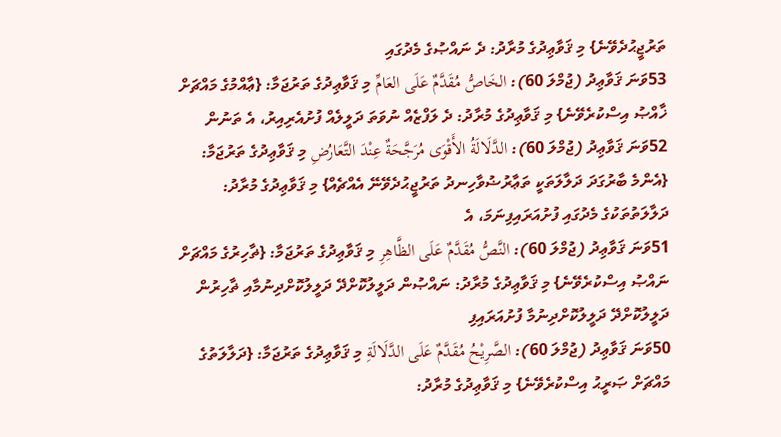ތަރުޖީޙުދެވޭނެ} މި ޤަވާޢިދުގެ މުރާދު: ދެ ނައްޞުގެ މެދުގައި
53ވަނަ ޤަވާޢިދު (ޖުމްލަ 60): الخَاصُّ مُقَدَّمٌ عَلَى العَامِّ މި ޤަވާޢިދުގެ ތަރުޖަމާ: {ޢާއްމުގެ މައްޗަށް ޚާއްޞު އިސްކުރެވޭނެ} މި ޤަވާޢިދުގެ މުރާދު: ދެ ލަފްޒެއް ނުވަތަ ދަލީލެއް ފުށުއެރިއިރު، އެ ތަނުން
52ވަނަ ޤަވާޢިދު (ޖުމްލަ 60): الدَّلَالَةُ الأَقْوَى مُرَجَّحَةٌ عِنْدَ التَّعَارُضِ މި ޤަވާޢިދުގެ ތަރުޖަމާ: {އެންމެ ބާރުގަދަ ދަލާލަތަކީ ތަޢާރުޟުވާހިނދު ތަރުޖީޙުދެވޭނޭ އެއްޗެއް} މި ޤަވާޢިދުގެ މުރާދު: ދަލާލަތުތަކުގެ މެދުގައި ފުށުއަރައިފިނަމަ، އެ
51ވަނަ ޤަވާޢިދު (ޖުމްލަ 60): النَّصُّ مُقَدَّمٌ عَلَى الظَّاهِرِ މި ޤަވާޢިދުގެ ތަރުޖަމާ: {ޡާހިރުގެ މައްޗަށް ނައްޞު އިސްކުރެވޭނެ} މި ޤަވާޢިދުގެ މުރާދު: ނައްޞުން ދަލީލުކޮށްދޭ ދަލީލުކޮށްދިނުމާއި ޡާހިރުން ދަލީލުކޮށްދޭ ދަލީލުކޮށްދިނުމާ ފުށުއަރައިފި
50ވަނަ ޤަވާޢިދު (ޖުމްލަ 60): الصَّرِيْحُ مُقَدَّمٌ عَلَى الدَّلَالَةِ މި ޤަވާޢިދުގެ ތަރުޖަމާ: {ދަލާލަތުގެ މައްޗަށް ޞަރީޙު އިސްކުރެވޭނެ} މި ޤަވާޢިދުގެ މުރާދު: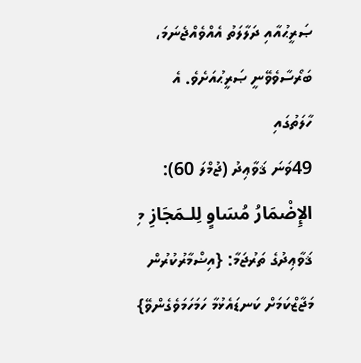ޞަރީޙުއާއި ދަލާލަތު އެއްވެއްޖެނަމަ، ބަރޯސާވެވޭނީ ޞަރީޙުއަށެވެ. އެ ހާލަތުގައި
49ވަނަ ޤަވާޢިދު (ޖުމްލަ 60): الإِضْمَارُ مُسَاوٍ لِلـمَجَازِ މި ޤަވާޢިދުގެ ތަރުޖަމާ: {އިޟްމާރުކުރުން މަޖާޒްކަމަށް ކަނޑައެޅުމާ ހަމަހަމަވެގެންވޭ}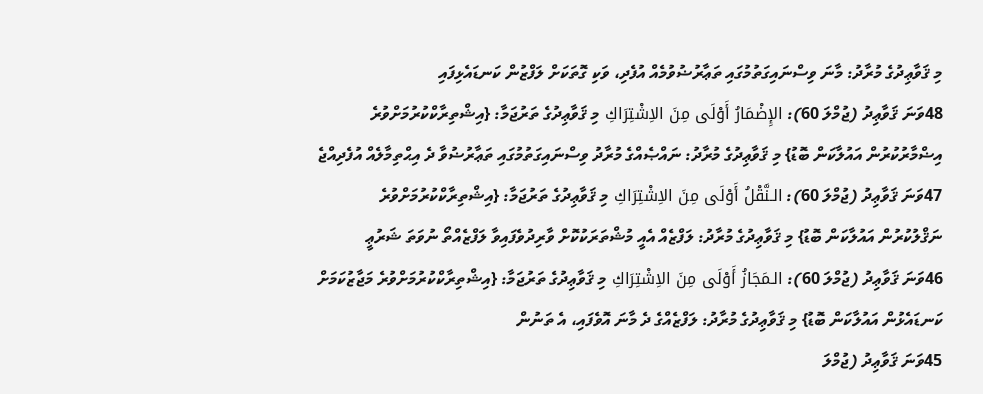މި ޤަވާޢިދުގެ މުރާދު: މާނަ ވިސްނައިގަތުމުގައި ތަޢާރުޟުވުމެއް އުފެދި، ވަކި ގޮތަކަށް ލަފްޒުން ކަނޑައެޅިފައި
48ވަނަ ޤަވާޢިދު (ޖުމްލަ 60): الإِضْمَارُ أَوْلَى مِنَ الاِشْتِرَاكِ މި ޤަވާޢިދުގެ ތަރުޖަމާ: {އިޝްތިރާކްކުރުމަށްވުރެ އިޟްމާރުކުރުން އައުލާކަން ބޮޑު} މި ޤަވާޢިދުގެ މުރާދު: ނައްޞެއްގެ މުރާދު ވިސްނައިގަތުމުގައި ތަޢާރުޟުވާ ދެ އިޙްތިމާލެއް އުފެދިއްޖެ
47ވަނަ ޤަވާޢިދު (ޖުމްލަ 60): الـنَّقْلُ أَوْلَى مِنَ الاِشْتِرَاكِ މި ޤަވާޢިދުގެ ތަރުޖަމާ: {އިޝްތިރާކްކުރުމަށްވުރެ ނަޤްލުކުރުން އައުލާކަން ބޮޑު} މި ޤަވާޢިދުގެ މުރާދު: ލަފްޒެއް އެއީ މުޝްތަރަކުކޮށް ވާރިދުވެފައިވާ ލަފްޒެއްތޯ ނުވަތަ ޝަރުޢީ
46ވަނަ ޤަވާޢިދު (ޖުމްލަ 60): الـمَجَازُ أَوْلَى مِنَ الاِشْتِرَاكِ މި ޤަވާޢިދުގެ ތަރުޖަމާ: {އިޝްތިރާކްކުރުމަށްވުރެ މަޖާޒުކަމަށް ކަނޑައެޅުން އައުލާކަން ބޮޑު} މި ޤަވާޢިދުގެ މުރާދު: ލަފްޒެއްގެ ދެ މާނަ އޮވެފައި، އެ ތަނުން
45ވަނަ ޤަވާޢިދު (ޖުމްލަ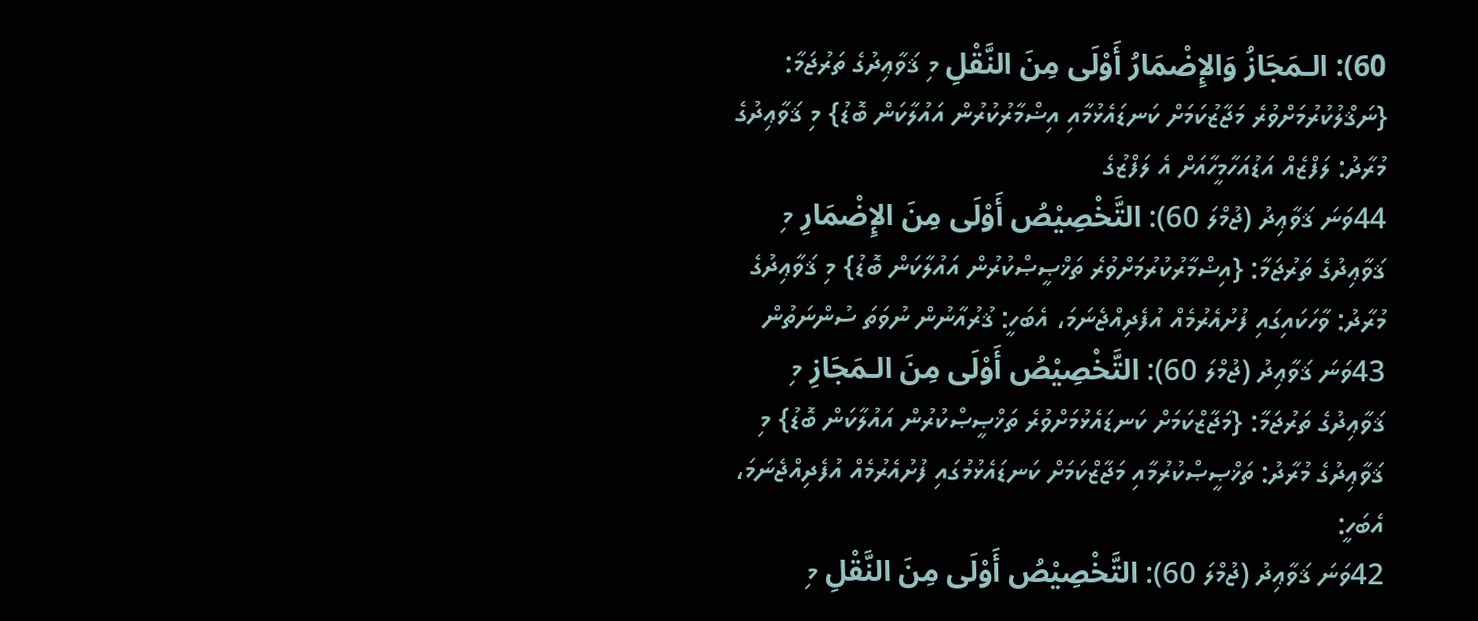60): الـمَجَازُ وَالإِضْمَارُ أَوْلَى مِنَ النَّقْلِ މި ޤަވާޢިދުގެ ތަރުޖަމާ: {ނަޤްލުކުރުމަށްވުރެ މަޖާޒުކަމަށް ކަނޑައެޅުމާއި އިޟްމާރުކުރުން އައުލާކަން ބޮޑު} މި ޤަވާޢިދުގެ މުރާދު: ލަފްޒެއް އަޑުއަހާމީހާއަށް އެ ލަފްޒުގެ
44ވަނަ ޤަވާޢިދު (ޖުމްލަ 60): التَّخْصِيْصُ أَوْلَى مِنَ الإِضْمَارِ މި ޤަވާޢިދުގެ ތަރުޖަމާ: {އިޟްމާރުކުރުމަށްވުރެ ތަޚްޞީޞްކުރުން އައުލާކަން ބޮޑު} މި ޤަވާޢިދުގެ މުރާދު: ވާހަކައިގައި ފުށުއެރުމެއް އުފެދިއްޖެނަމަ، އެބަހީ: ޤުރުއާނުން ނުވަތަ ސުންނަތުން
43ވަނަ ޤަވާޢިދު (ޖުމްލަ 60): التَّخْصِيْصُ أَوْلَى مِنَ الـمَجَازِ މި ޤަވާޢިދުގެ ތަރުޖަމާ: {މަޖާޒްކަމަށް ކަނޑައެޅުމަށްވުރެ ތަޚްޞީޞްކުރުން އައުލާކަން ބޮޑު} މި ޤަވާޢިދުގެ މުރާދު: ތަޚްޞީޞްކުރުމާއި މަޖާޒްކަމަށް ކަނޑައެޅުމުގައި ފުށުއެރުމެއް އުފެދިއްޖެނަމަ، އެބަހީ:
42ވަނަ ޤަވާޢިދު (ޖުމްލަ 60): التَّخْصِيْصُ أَوْلَى مِنَ النَّقْلِ މި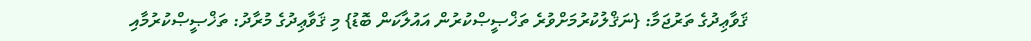ޤަވާޢިދުގެ ތަރުޖަމާ: {ނަޤްލުކުރުމަށްވުރެ ތަޚްޞީޞްކުރުން އައުލާކަން ބޮޑު} މި ޤަވާޢިދުގެ މުރާދު: ތަޚްޞީޞްކުރުމާއި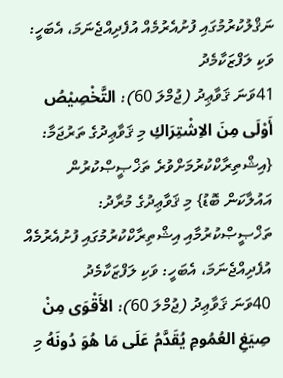ނަޤްލުކުރުމުގައި ފުށުއެރުމެއް އުފެދިއްޖެނަމަ، އެބަހީ: ވަކި ލަފްޒަކާމެދު
41ވަނަ ޤަވާޢިދު (ޖުމްލަ 60): التَّخْصِيْصُ أَوْلَى مِنَ الاِشْتِرَاكِ މި ޤަވާޢިދުގެ ތަރުޖަމާ: {އިޝްތިރާކްކުރުމަށްވުރެ ތަޚްޞީޞްކުރުން އައުލާކަން ބޮޑު} މި ޤަވާޢިދުގެ މުރާދު: ތަޚްޞީޞްކުރުމާއި އިޝްތިރާކްކުރުމުގައި ފުށުއެރުމެއް އުފެދިއްޖެނަމަ، އެބަހީ: ވަކި ލަފްޒަކާމެދު
40ވަނަ ޤަވާޢިދު (ޖުމްލަ 60): الأَقْوَى مِنْ صِيَغِ العُمُومِ يُقَدَّمُ عَلَى مَا هُوَ دُونَهُ މި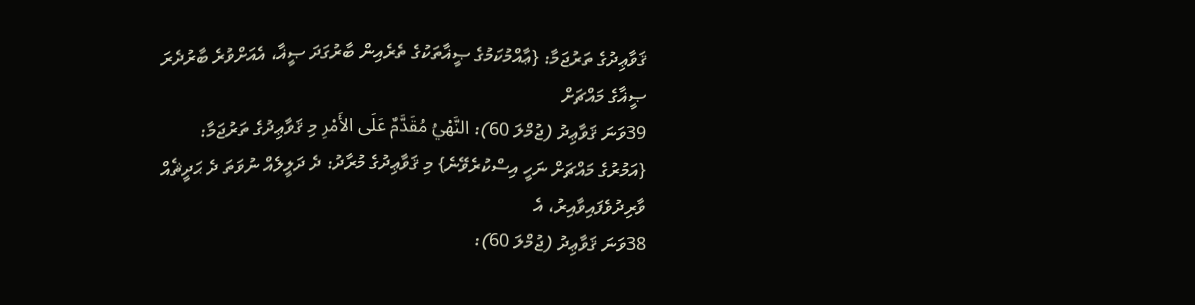ޤަވާޢިދުގެ ތަރުޖަމާ: {ޢާއްމުކަމުގެ ޞީޣާތަކުގެ ތެރެއިން ބާރުގަދަ ޞީޣާ، އެއަށްވުރެ ބާރުދެރަ ޞީޣާގެ މައްޗަށް
39ވަނަ ޤަވާޢިދު (ޖުމްލަ 60): النَّهْيُ مُقَدَّمٌ عَلَى الأَمْرِ މި ޤަވާޢިދުގެ ތަރުޖަމާ: {އަމުރުގެ މައްޗަށް ނަހީ އިސްކުރެވޭނެ} މި ޤަވާޢިދުގެ މުރާދު: ދެ ދަލީލެއް ނުވަތަ ދެ ޙަދީޘެއް ވާރިދުވެފައިވާއިރު، އެ
38ވަނަ ޤަވާޢިދު (ޖުމްލަ 60):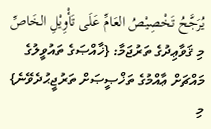يُرَجَّحُ تَخْصِيْصُ العَامِّ عَلَى تَأْوِيْلِ الخَاصِّ މި ޤަވާޢިދުގެ ތަރުޖަމާ: {ޚާއްޞަގެ ތައުވީލުގެ މައްޗަށް ޢާއްމުގެ ތަޚްޞީޞަށް ތަރުޖީޙުދެވޭނެ} މި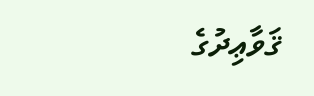ޤަވާޢިދުގެ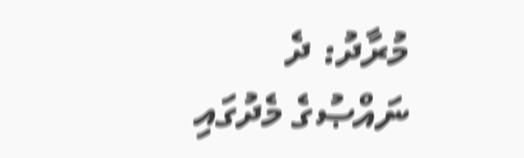މުރާދު: ދެ ނައްޞުގެ މެދުގައި